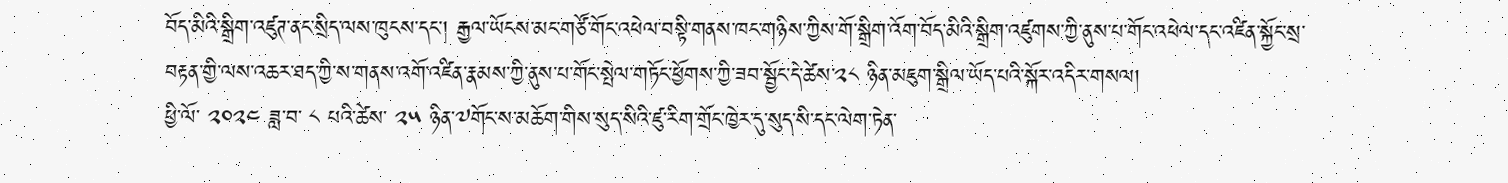བོད་མིའི་སྒྲིག་འཛུཊ་ནང་སྲིད་ལས་ཁུངས་དང་། རྒྱལ་ཡོངས་མང་གཙོ་གོང་འཕེལ་བསྟི་གནས་ཁང་གཉིས་ཀྱིས་གོ་སྒྲིག་འོག་བོད་མིའི་སྒྲིག་འཛུགས་ཀྱི་ནུས་པ་གོང་འཕེལ་དང་འཛིན་སྐྱོང་སྲ་བརྟན་གྱི་ལས་འཆར་ཐད་ཀྱི་ས་གནས་འགོ་འཛིན་རྣམས་ཀྱི་ནུས་པ་གོང་སྤེལ་གཏོང་ཕྱོགས་ཀྱི་ཟབ་སྦྱོང་དེ་ཚེས་༢༨ ཉིན་མཇུག་སྒྲིལ་ཡོད་པའི་སྐོར་འདིར་གསལ།
ཕྱི་ལོ་ ༢༠༢༤ ཟླ་བ་ ༨ པའི་ཚེས་ ༢༥ ཉིན་༧གོང་ས་མཆོག་གིས་སུད་སིའི་ཛུ་རིག་གྲོང་ཁྱེར་དུ་སུད་སི་དང་ལེག་ཏེན་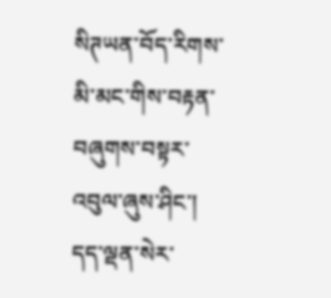སིཊཡན་བོད་རིགས་མི་མང་གིས་བརྟན་བཞུགས་བསྟར་འབུལ་ཞུས་ཤིང་། དད་ལྡན་སེར་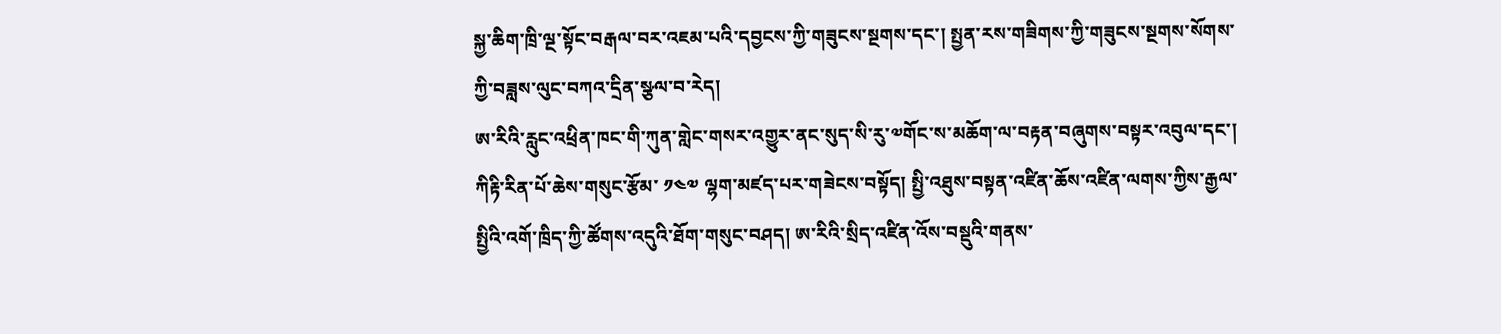སྐྱ་ཆིག་ཁྲི་ལྔ་སྟོང་བརྒལ་བར་འཇམ་པའི་དབྱངས་ཀྱི་གཟུངས་སྔགས་དང་། སྤྱན་རས་གཟིགས་ཀྱི་གཟུངས་སྔགས་སོགས་ཀྱི་བཟླས་ལུང་བཀའ་དྲིན་སྩལ་བ་རེད།
ཨ་རིའི་རླུང་འཕྲིན་ཁང་གི་ཀུན་གླེང་གསར་འགྱུར་ནང་སུད་སི་རུ་༧གོང་ས་མཆོག་ལ་བརྟན་བཞུགས་བསྟར་འབུལ་དང་། ཀིརྟི་རིན་པོ་ཆེས་གསུང་རྩོམ་ ༡༤༧ ལྷག་མཛད་པར་གཟེངས་བསྟོད། སྤྱི་འཐུས་བསྟན་འཛིན་ཆོས་འཛིན་ལགས་ཀྱིས་རྒྱལ་སྤྱིའི་འགོ་ཁྲིད་ཀྱི་ཚོགས་འདུའི་ཐོག་གསུང་བཤད། ཨ་རིའི་སྲིད་འཛིན་འོས་བསྡུའི་གནས་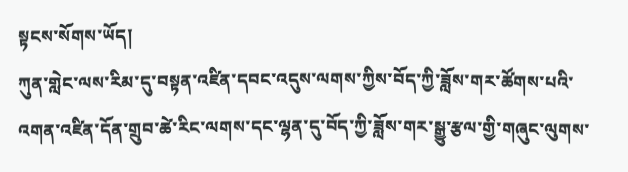སྟངས་སོགས་ཡོད།
ཀུན་གླེང་ལས་རིམ་དུ་བསྟན་འཛིན་དབང་འདུས་ལགས་ཀྱིས་བོད་ཀྱི་ཟློས་གར་ཚོགས་པའི་འགན་འཛིན་དོན་གྲུབ་ཚེ་རིང་ལགས་དང་ལྷན་དུ་བོད་ཀྱི་ཟློས་གར་སྒྱུ་རྩལ་གྱི་གཞུང་ལུགས་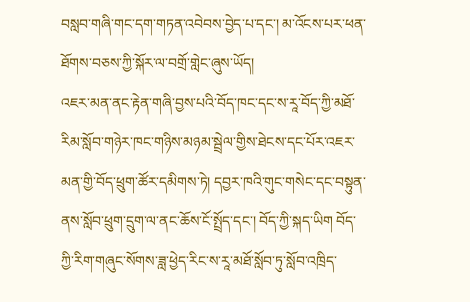བསླབ་གཞི་གང་དག་གཏན་འབེབས་བྱེད་པ་དང་། མ་འོངས་པར་ཕན་ཐོགས་བཅས་ཀྱི་སྐོར་ལ་བགྲོ་གླེང་ཞུས་ཡོད།
འཇར་མན་ནང་རྟེན་གཞི་བྱས་པའི་བོད་ཁང་དང་ས་རཱ་བོད་ཀྱི་མཐོ་རིམ་སློབ་གཉེར་ཁང་གཉིས་མཉམ་སྦྲེལ་གྱིས་ཐེངས་དང་པོར་འཇར་མན་གྱི་བོད་ཕྲུག་ཚོར་དམིགས་ཏེ། དབྱར་ཁའི་གུང་གསེང་དང་བསྟུན་ནས་སློབ་ཕྲུག་དྲུག་ལ་ནང་ཆོས་ངོ་སྤྲོད་དང་། བོད་ཀྱི་སྐད་ཡིག བོད་ཀྱི་རིག་གཞུང་སོགས་ཟླ་ཕྱེད་རིང་ས་རཱ་མཐོ་སློབ་ཏུ་སློབ་འཁྲིད་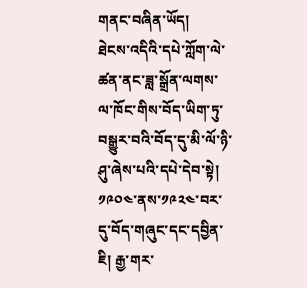གནང་བཞིན་ཡོད།
ཐེངས་འདིའི་དཔེ་ཀློག་ལེ་ཚན་ནང་ཟླ་སྒྲོན་ལགས་ལ་ཁོང་གིས་བོད་ཡིག་ཏུ་བསྒྱུར་བའི་བོད་དུ་མི་ལོ་ཉི་ཤུ་ཞེས་པའི་དཔེ་དེབ་སྟེ། ༡༩༠༤་ནས་༡༩༢༤་བར་དུ་བོད་གཞུང་དང་དབྱིན་ཇི། རྒྱ་གར་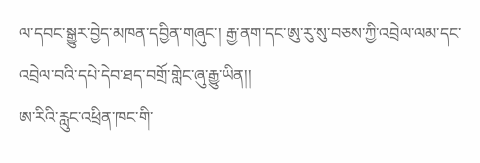ལ་དབང་སྒྱུར་བྱེད་མཁན་དབྱིན་གཞུང་། རྒྱ་ནག་དང་ཨུ་རུ་སུ་བཅས་ཀྱི་འབྲེལ་ལམ་དང་འབྲེལ་བའི་དཔེ་དེབ་ཐད་བགྲོ་གླེང་ཞུ་རྒྱུ་ཡིན།།
ཨ་རིའི་རླུང་འཕྲིན་ཁང་གི་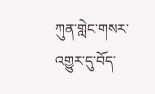ཀུན་གླེང་གསར་འགྱུར་དུ་བོད་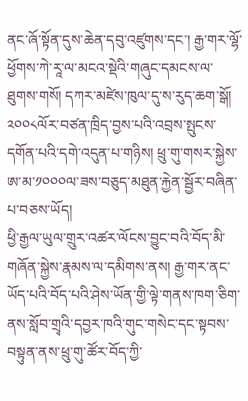ནང་ཞོ་སྟོན་དུས་ཆེན་དབུ་འཛུགས་དང་། རྒྱ་གར་ལྷོ་ཕྱོགས་ཀེ་རཱ་ལ་མངའ་སྡེའི་གཞུང་དམངས་ལ་ཐུགས་གསོ། དཀར་མཛེས་ཁུལ་དུ་ས་རུད་ཆག་སྒོ། ༢༠༠༨ལོར་བཙན་ཁྲིད་བྱས་པའི་འབྲས་སྤུངས་དགོན་པའི་དགེ་འདུན་པ་གཉིས། ཕྲུ་གུ་གསར་སྐྱེས་ཨ་མ་༡༠༠༠ལ་ཟས་བཅུད་མཐུན་རྐྱེན་སྦྱོར་བཞིན་པ་བཅས་ཡོད།
ཕྱི་རྒྱལ་ཡུལ་གྲུར་འཚར་ལོངས་བྱུང་བའི་བོད་མི་གཞོན་སྐྱེས་རྣམས་ལ་དམིགས་ནས། རྒྱ་གར་ནང་ཡོད་པའི་བོད་པའི་ཤེས་ཡོན་གྱི་ལྟེ་གནས་ཁག་ཅིག་ནས་སློབ་གྲྭའི་དབྱར་ཁའི་གུང་གསེང་དང་སྟབས་བསྟུན་ནས་ཕྲུ་གུ་ཚོར་བོད་ཀྱི་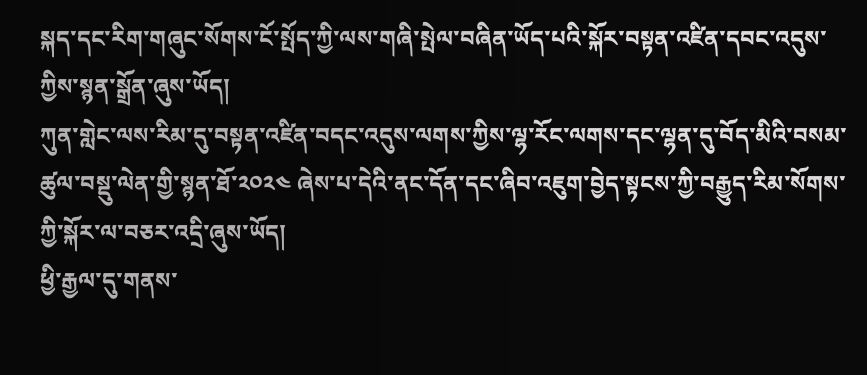སྐད་དང་རིག་གཞུང་སོགས་ངོ་སྤོད་ཀྱི་ལས་གཞི་སྤེལ་བཞིན་ཡོད་པའི་སྐོར་བསྟན་འཛིན་དབང་འདུས་ཀྱིས་སྙན་སྒྲོན་ཞུས་ཡོད།
ཀུན་གླེང་ལས་རིམ་དུ་བསྟན་འཛིན་བདང་འདུས་ལགས་ཀྱིས་ལྷ་རོང་ལགས་དང་ལྷན་དུ་བོད་མིའི་བསམ་ཚུལ་བསྡུ་ལེན་གྱི་སྙན་ཐོ་༢༠༢༤ ཞེས་པ་དེའི་ནང་དོན་དང་ཞིབ་འཇུག་བྱེད་སྟངས་ཀྱི་བརྒྱུད་རིམ་སོགས་ཀྱི་སྐོར་ལ་བཅར་འདྲི་ཞུས་ཡོད།
ཕྱི་རྒྱལ་དུ་གནས་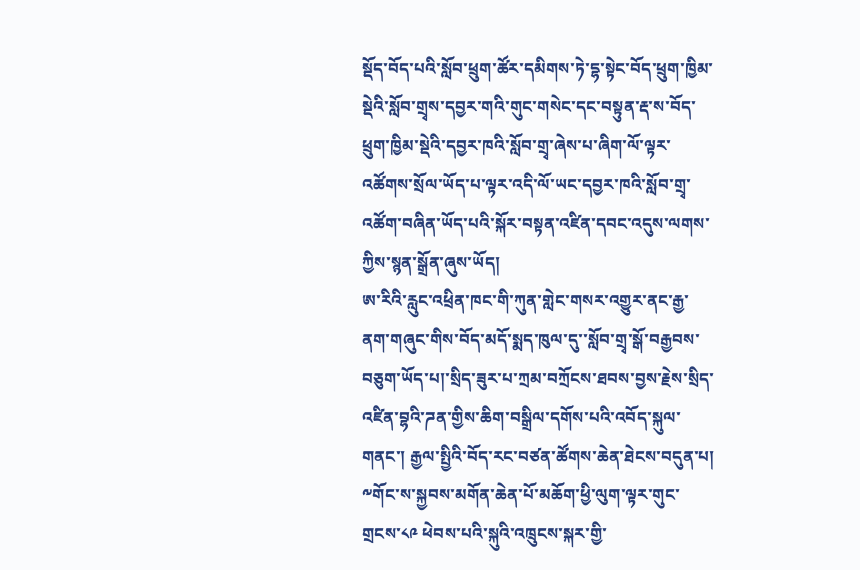སྡོད་བོད་པའི་སློབ་ཕྲུག་ཚོར་དམིགས་ཏེ་དྷ་སྟེང་བོད་ཕྲུག་ཁྱིམ་སྡེའི་སློབ་གྲྭས་དབྱར་གའི་གུང་གསེང་དང་བསྟུན་རྡ་ས་བོད་ཕྲུག་ཁྱིམ་སྡེའི་དབྱར་ཁའི་སློབ་གྲྭ་ཞེས་པ་ཞིག་ལོ་ལྟར་འཚོགས་སྲོལ་ཡོད་པ་ལྟར་འདི་ལོ་ཡང་དབྱར་ཁའི་སློབ་གྲྭ་འཚོག་བཞིན་ཡོད་པའི་སྐོར་བསྟན་འཛིན་དབང་འདུས་ལགས་ཀྱིས་སྙན་སྒྲོན་ཞུས་ཡོད།
ཨ་རིའི་རླུང་འཕྲིན་ཁང་གི་ཀུན་གླེང་གསར་འགྱུར་ནང་རྒྱ་ནག་གཞུང་གིས་བོད་མདོ་སྨད་ཁུལ་དུ་་སློབ་གྲྭ་སྒོ་བརྒྱབས་བཅུག་ཡོད་པ།་སྲིད་ཟུར་པ་ཀྲམ་བཀྲོངས་ཐབས་བྱས་རྗེས་སྲིད་འཛིན་བྷའི་ཌན་གྱིས་ཆིག་བསྒྲིལ་དགོས་པའི་འབོད་སྐུལ་གནང་། རྒྱལ་སྤྱིའི་བོད་རང་བཙན་ཚོགས་ཆེན་ཐེངས་བདུན་པ།
༸གོང་ས་སྐྱབས་མགོན་ཆེན་པོ་མཆོག་ཕྱི་ལུག་ལྟར་གུང་གྲངས་༨༩ ཕེབས་པའི་སྐུའི་འཁྲུངས་སྐར་གྱི་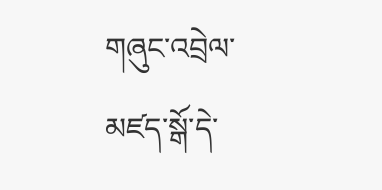གཞུང་འབྲེལ་མཛད་སྒོ་དེ་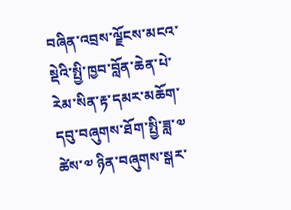བཞིན་འབྲས་ལྗོངས་མངའ་སྡེའི་སྤྱི་ཁྱབ་བློན་ཆེན་པེ་རེམ་སིན་རྟ་དམར་མཆོག་དབུ་བཞུགས་ཐོག་སྤྱི་ཟླ་༧ ཚེས་༧ ཉིན་བཞུགས་སྒར་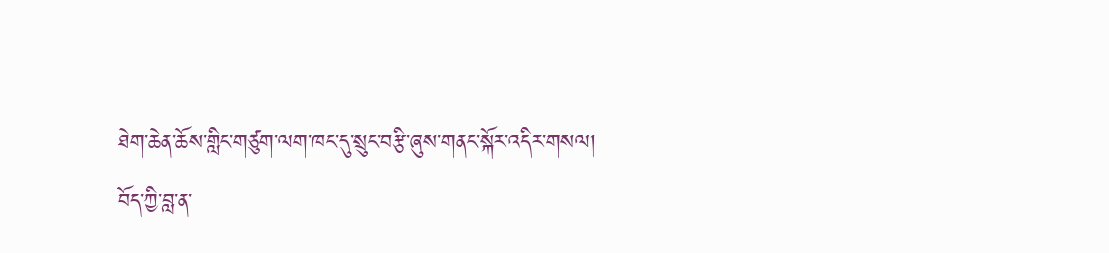ཐེག་ཆེན་ཆོས་གླིང་གཙུག་ལག་ཁང་དུ་སྲུང་བརྩི་ཞུས་གནང་སྐོར་འདིར་གསལ།
བོད་ཀྱི་བླ་ན་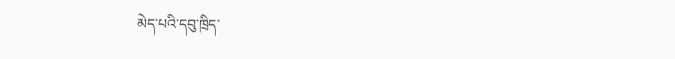མེད་པའི་དབུ་ཁྲིད་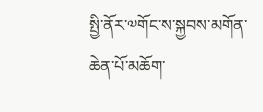སྤྱི་ནོར་༧གོང་ས་སྐྱབས་མགོན་ཆེན་པོ་མཆོག་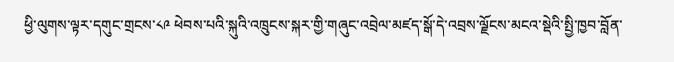ཕྱི་ལུགས་ལྟར་དགུང་གྲངས་༨༩ ཕེབས་པའི་སྐུའི་འཁྲུངས་སྐར་གྱི་གཞུང་འབྲེལ་མཛད་སྒོ་དེ་འབྲས་ལྗོངས་མངའ་སྡེའི་སྤྱི་ཁྱབ་བློན་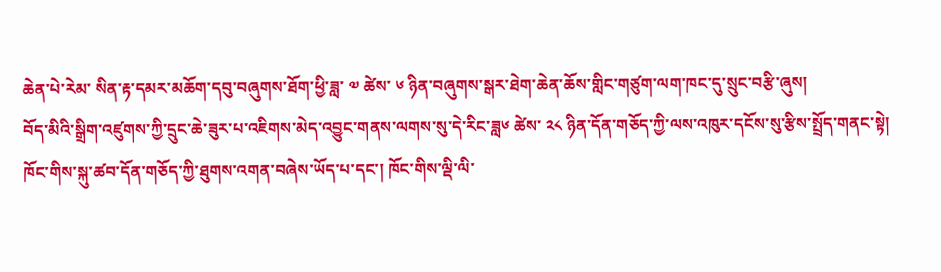ཆེན་པེ་རེམ་ སིན་རྟ་དམར་མཆོག་དབུ་བཞུགས་ཐོག་ཕྱི་ཟླ་ ༧ ཚེས་ ༦ ཉིན་བཞུགས་སྒར་ཐེག་ཆེན་ཆོས་གླིང་གཙུག་ལག་ཁང་དུ་སྲུང་བརྩི་ཞུས།
བོད་མིའི་སྒྲིག་འཛུགས་ཀྱི་དྲུང་ཆེ་ཟུར་པ་འཇིགས་མེད་འབྱུང་གནས་ལགས་སུ་དེ་རིང་ཟླ༦ ཚེས་ ༢༨ ཉིན་དོན་གཅོད་ཀྱི་ལས་འཁུར་དངོས་སུ་རྩིས་སྤྲོད་གནང་སྟེ། ཁོང་གིས་སྐུ་ཚབ་དོན་གཅོད་ཀྱི་ཐུགས་འགན་བཞེས་ཡོད་པ་དང་། ཁོང་གིས་ལྡི་ལི་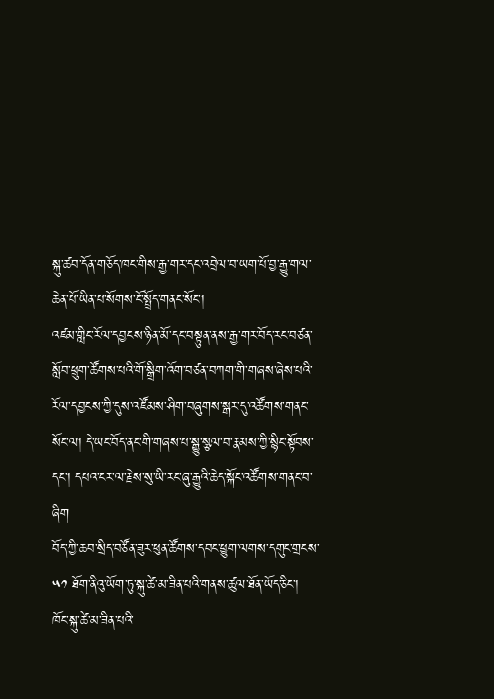སྐུ་ཚབ་དོན་གཅོད་ཁང་གིས་རྒྱ་གར་དང་འབྲེལ་བ་ཡག་པོ་བྱ་རྒྱུ་གལ་ཆེན་པོ་ཡིན་པ་སོགས་ངོ་སྤྲོད་གནང་སོང་།
འཛམ་གླིང་རོལ་དབྱངས་ཉིན་མོ་དང་བསྟུན་ནས་རྒྱ་གར་བོད་རང་བཙན་སློབ་ཕྲུག་ཚོགས་པའི་གོ་སྒྲིག་འོག་བཙན་བཀག་གི་གཞས་ཞེས་པའི་རོལ་དབྱངས་ཀྱི་དུས་འཛོམས་ཤིག་བཞུགས་སྒར་དུ་འཚོགས་གནང་སོང་ལ། དེ་ཡང་བོད་ནང་གི་གཞས་པ་སྒྱུ་སྩལ་བ་རྣམས་ཀྱི་སྙིང་སྟོབས་དང་། དཔའ་ངར་ལ་རྗེས་སུ་ཡི་རང་ཞུ་རྒྱུའི་ཆེད་སྐོང་འཚོགས་གནང་བ་ཞིག
བོད་ཀྱི་ཆབ་སྲིད་བཙོན་ཟུར་ཕུན་ཚོགས་དབང་ཕྱུག་ལགས་དགུང་གྲངས་ ༥༡ ཐོག་ནིའུ་ཡོག་ཏུ་སྐུ་ཚེ་མ་ཟིན་པའི་གནས་ཚུལ་ཐོན་ཡོད་ཅིང་། ཁོང་སྐུ་ཚེ་མ་ཟིན་པའི་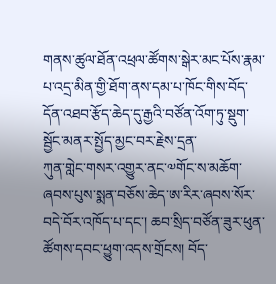གནས་ཚུལ་ཐོན་འཕྲལ་ཚོགས་སྒེར་མང་པོས་རྣམ་པ་འདྲ་མིན་གྱི་ཐོག་ནས་དམ་པ་ཁོང་གིས་བོད་དོན་འཐབ་རྩོད་ཆེད་དུ་རྒྱའི་བཙོན་འོག་ཏུ་སྡུག་སྦྱོང་མནར་སྤྱོད་མྱང་བར་རྗེས་དྲན་
ཀུན་གླེང་གསར་འགྱུར་ནང་༧གོང་ས་མཆོག་ཞབས་པུས་སྨན་བཅོས་ཆེད་ཨ་རིར་ཞབས་སོར་བདེ་བོར་འཁོད་པ་དང་། ཆབ་སྲིད་བཙོན་ཟུར་ཕུན་ཚོགས་དབང་ཕྱུག་འདས་གྲོངས། བོད་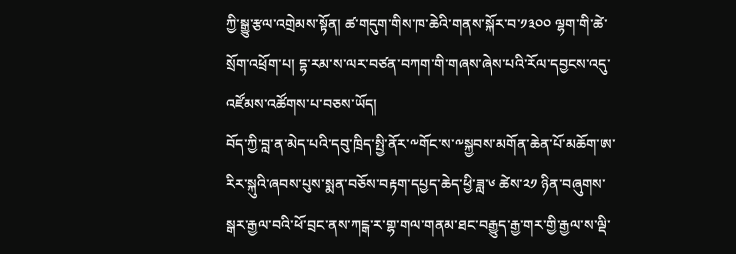ཀྱི་སྒྱུ་རྩལ་འགྲེམས་སྟོན། ཚ་གདུག་གིས་ཁ་ཆེའི་གནས་སྐོར་བ་༡༣༠༠ ལྷག་གི་ཚེ་སྲོག་འཕྲོག་པ། དྷ་རམ་ས་ལར་བཙན་བཀག་གི་གཞས་ཞེས་པའི་རོལ་དབྱངས་འདུ་འཛོམས་འཚོགས་པ་བཅས་ཡོད།
བོད་ཀྱི་བླ་ན་མེད་པའི་དབུ་ཁྲིད་སྤྱི་ནོར་༸གོང་ས་༸སྐྱབས་མགོན་ཆེན་པོ་མཆོག་ཨ་རིར་སྐུའི་ཞབས་པུས་སྨན་བཅོས་བརྟག་དཔྱད་ཆེད་ཕྱི་ཟླ་༦ ཚེས་༢༡ ཉིན་བཞུགས་སྒར་རྒྱལ་བའི་ཕོ་བྲང་ནས་ཀངྒ་ར་གྷ་གལ་གནམ་ཐང་བརྒྱུད་རྒྱ་གར་གྱི་རྒྱལ་ས་ལྡི་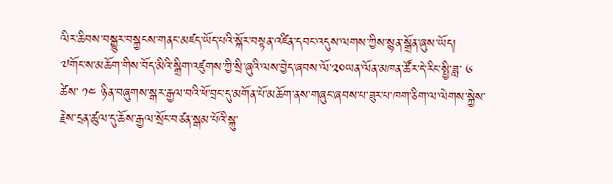ལིར་ཆིབས་བསྒྱུར་བསྐྱངས་གནང་མཛད་ཡོད་པའི་སྐོར་བསྟན་འཛིན་དབང་འདུས་ལགས་ཀྱིས་སྙན་སྒྲོན་ཞུས་ཡོད།
༧གོང་ས་མཆོག་གིས་བོད་མིའི་སྒྲིག་འཛུགས་ཀྱི་སྲི་ཞུའི་ལས་བྱེད་ཞབས་ལོ་༢༠ཡན་ལོན་མཁན་ཚོར་དེ་རིང་སྤྱི་ཟླ་ ༦ ཚེས་ ༡༤ ཉིན་བཞུགས་སྒར་རྒྱལ་བའི་ཕོ་བྲང་དུ་མགོན་པོ་མཆོག་ནས་གཞུང་ཞབས་པ་ཟུར་པ་ཁག་ཅིག་ལ་ལེགས་སྐྱེས་རྗེས་དྲན་ཚུལ་དུ་ཆོས་རྒྱལ་སྲོང་བཙན་སྒམ་པོའི་སྐུ་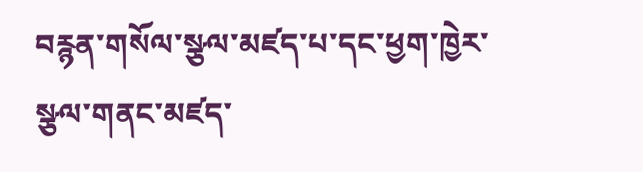བརྙན་གསོལ་སྩལ་མཛད་པ་དང་ཕྱག་ཁྱེར་སྩལ་གནང་མཛད་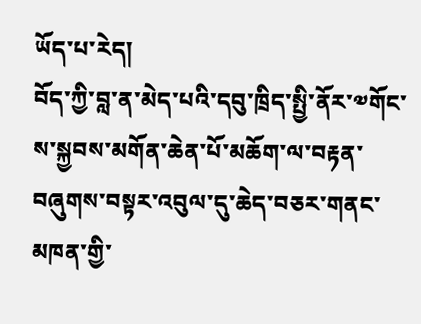ཡོད་པ་རེད།
བོད་ཀྱི་བླ་ན་མེད་པའི་དབུ་ཁྲིད་སྤྱི་ནོར་༧གོང་ས་སྐྱབས་མགོན་ཆེན་པོ་མཆོག་ལ་བརྟན་བཞུགས་བསྟར་འབུལ་དུ་ཆེད་བཅར་གནང་མཁན་གྱི་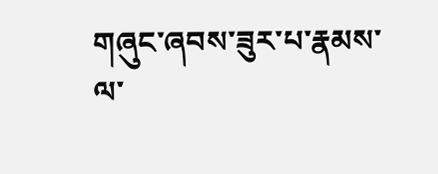གཞུང་ཞབས་ཟུར་པ་རྣམས་ལ་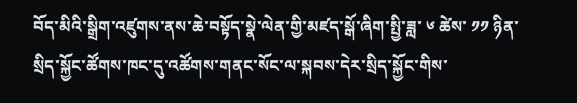བོད་མིའི་སྒྲིག་འཛུགས་ནས་ཆེ་བསྟོད་སྣེ་ལེན་གྱི་མཛད་སྒོ་ཞིག་སྤྱི་ཟླ་ ༦ ཚེས་ ༡༡ ཉིན་སྲིད་སྐྱོང་ཚོགས་ཁང་དུ་འཚོགས་གནང་སོང་ལ་སྐབས་དེར་སྲིད་སྐྱོང་གིས་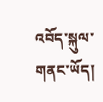འབོད་སྐུལ་གནང་ཡོད།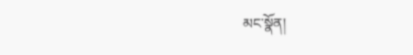མང་སྣོན།